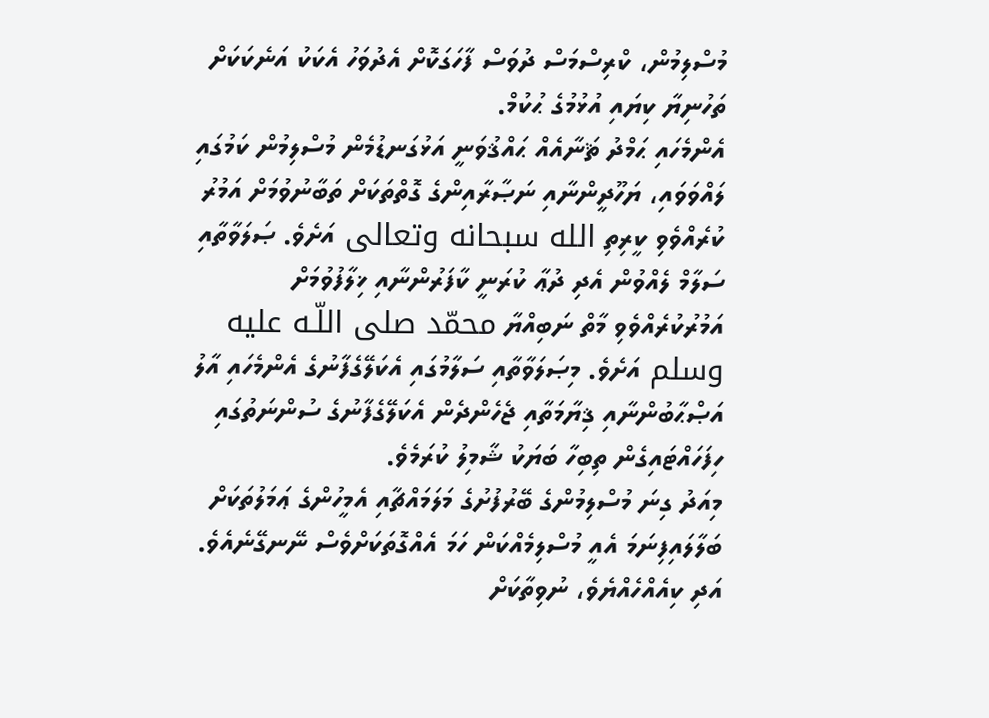މުސްލިމުން، ކްރިސްމަސް ދުވަސް ފާހަގަކޮށް އެދުވަހު އެކަކު އަނެކަކަށް ތަހުނިޔާ ކިޔައި އުޅުމުގެ ޙުކުމް.
އެންމެހައި ޙަމްދު ޘަނާއެއް ޙައްޤުވަނީ އަޅުގަނޑުމެން މުސްލިމުން ކަމުގައި ލައްވަވައި، ޔަހޫދީންނާއި ނަޞާރާއިންގެ ގޮތްތަކަށް ތަބާނުވުމަށް އަމުރު ކުރެއްވެވި ކީރިތި الله سبحانه وتعالى އަށެވެ. ޞަލަވާތާއި ސަލާމް ލެއްވުން އެދި ދުޢާ ކުރަނީ ކާފަރުންނާއި ޚިލާފުވުމަށް އަމުރުކުރެއްވެވި މާތް ނަބިއްޔާ محمّد صلى اللّـه عليه وسلم އަށެވެ. މިޞަލަވާތާއި ސަލާމުގައި އެކަލޭގެފާނުގެ އެންމެހައި އާލު އަޞްޙާބުންނާއި ޤިޔާމަތާއި ޖެހެންދެން އެކަލޭގެފާނުގެ ސުންނަތުގައި ހިފަހައްޓައިގެން ތިބިހާ ބަޔަކު ޝާމިލު ކުރަމެވެ.
މިއަދު ގިނަ މުސްލިމުންގެ ބޭރުފުށުގެ މަލަމައްޗާއި އެމީހުންގެ ޢަމަލުތަކަށް ބަލާލައިފިނަމަ އެއީ މުސްލިމެއްކަން ހަމަ އެއްގޮތަކަށްވެސް ނޭނގޭނެއެވެ. އަދި ކިއެއްހެއްޔެވެ، ނުވިތާކަށް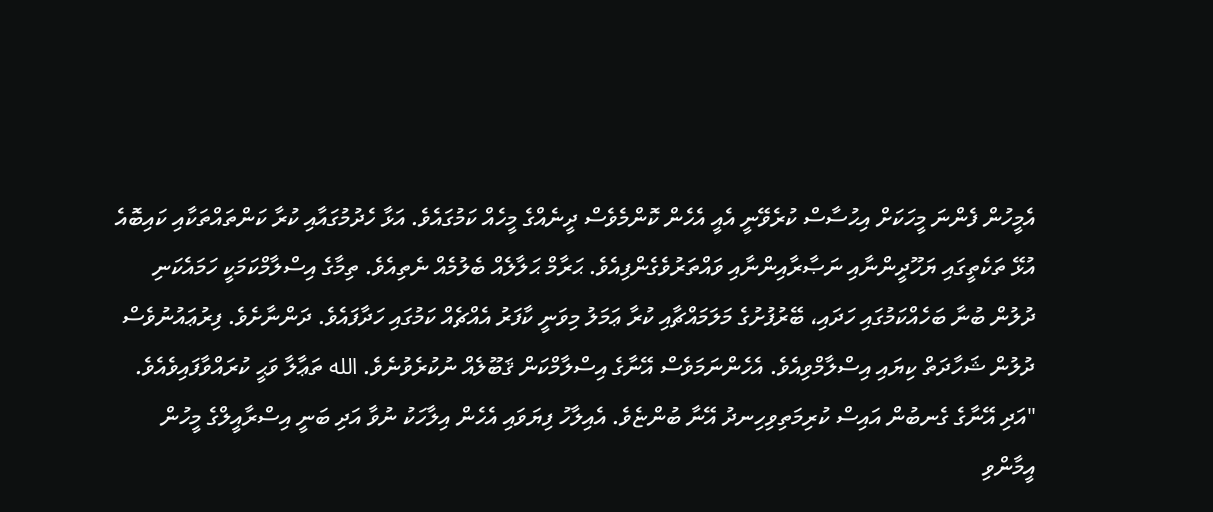އެމީހުން ފެންނަ މީހަކަށް އިޙުސާސް ކުރެވޭނީ އެއީ އެހެން ކޮންމެވެސް ދީނެއްގެ މީހެއް ކަމުގައެވެ. އަޅާ ހެދުމުގައާއި ކުރާ ކަންތައްތަކާއި ކައިބޮއެ އުޅޭ ތަކެތީގައި ޔަހޫދީންނާއި ނަޞާރާއިންނާއި ވައްތަރުވެގެންފިއެވެ. ޙަރާމް ޙަލާލެއް ބެލުމެއް ނެތިއެވެ. ތިމާގެ އިސްލާމްކަމަކީ ހަމައެކަނި ދުލުން ބުނާ ބަހެއްކަމުގައި ހަދައި، ބޭރުފުށުގެ މަލަމައްޗާއި ކުރާ ޢަމަލު މިވަނީ ކާފަރު އެއްޗެއް ކަމުގައި ހަދާފައެވެ. ދަންނާށެވެ. ފިރުޢައުނުވެސް ދުލުން ޝަހާދަތް ކިޔައި އިސްލާމްވިއެވެ. އެހެންނަމަވެސް އޭނާގެ އިސްލާމްކަން ޤަބޫލެއް ނުކުރެވުނެވެ. الله ތަޢާލާ ވަޙީ ކުރައްވާފައިވެއެވެ.
"އަދި އޭނާގެ ގެނބުން އައިސް ކުރިމަތިވިހިނދު އޭނާ ބުންޏެވެ. އެއިލާހު ފިޔަވައި އެހެން އިލާހަކު ނުވާ އަދި ބަނީ އިސްރާއީލްގެ މީހުން އީމާންވި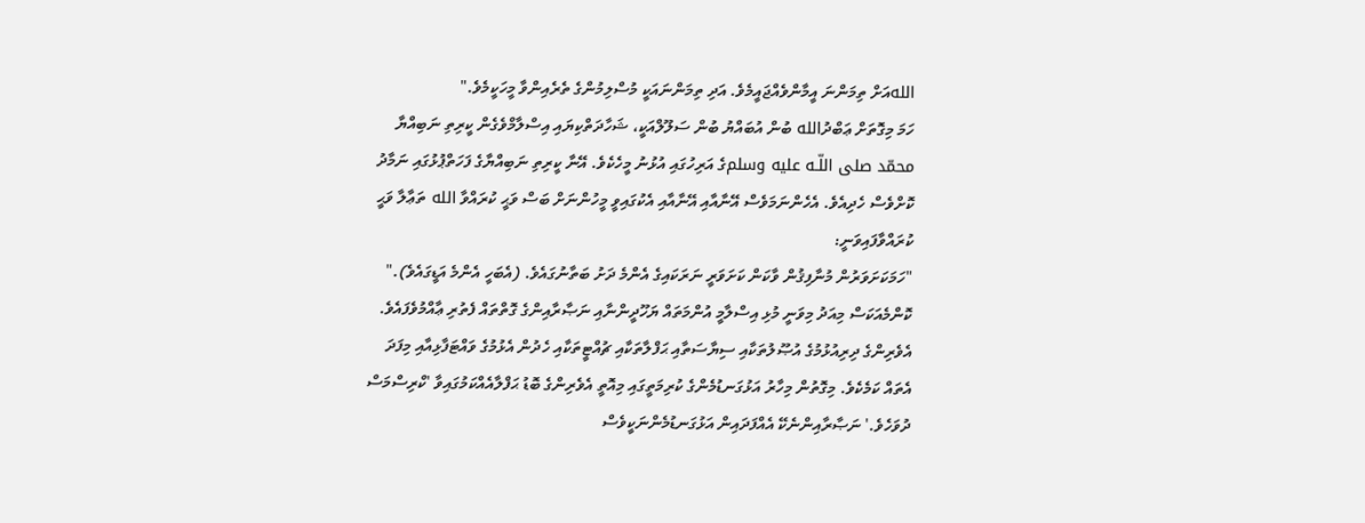اللهއަށް ތިމަންނަ އީމާންވެއްޖައީމެވެ. އަދި ތިމަންނައަކީ މުސްލިމުންގެ ތެރެއިންވާ މީހަކީމެވެ."
ހަމަ މިގޮތަށް ޢަބްދުالله ބުން އުބައްޔު ބުން ސަލޫލްއަކީ، ޝަހާދަތްކިޔައި އިސްލާމްވެގެން ކީރިތި ނަބިއްޔާ محمّد صلى اللّـه عليه وسلمގެ އަރިހުގައި އުޅުނު މީހެކެވެ. އޭނާ ކީރިތި ނަބިއްޔާގެ ފަހަތްޕުޅުގައި ނަމާދު ކޮށްވެސް ހެދިއެވެ. އެހެންނަމަވެސް އޭނާއާއި އޭނާއާއި އެކުގައިވީ މީހުންނަށް ބަސް ވަޙީ ކުރައްވާ الله ތަޢާލާ ވަޙީ ކުރައްވާފައިވަނީ:
"ހަމަކަށަވަރުން މުނާފިޤުން ވާކަން ކަށަވަރީ ނަރަކައިގެ އެންމެ ދަށު ބަތާނުގައެވެ. (އެބަހީ އެންމެ އަޑީގައެވެ)."
ކޮންމެއަކަސް މިއަދު މިވަނީ މުޅި އިސްލާމީ އުންމަތައް ޔަހޫދީންނާއި ނަޞާރާއިންގެ ގޮތްތައް ފެތުރި ޢާއްމުވެފައެވެ. އެވެރިންގެ ދިރިއުޅުމުގެ އުޞޫލުތަކާއި ސިޔާސަތާއި ޙަފްލާތަކާއި ޗުއްޓީތަކާއި ހެދުން އެޅުމުގެ ވައްޓަފާޅިއާއި މިފަދަ އެތައް ކަމެކެވެ. މިގޮތުން މިހާރު އަޅުގަނޑުމެންގެ ކުރިމަތީގައި މިއޮތީ އެވެރިންގެ ބޮޑު ޙަފްލާއެއްކަމުގައިވާ 'ކްރިސްމަސް ދުވަހެވެ.' ނަޞާރާއިންނެކޭ އެއްފަދައިން އަޅުގަނޑުމެންނަކީވެސް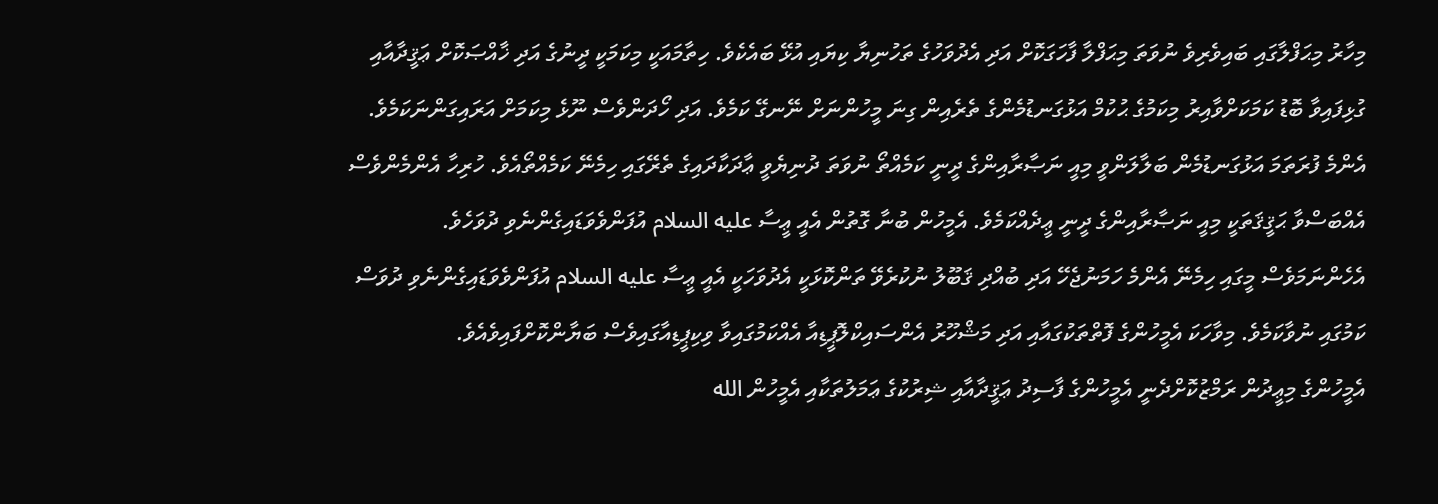މިހާރު މިޙަފްލާގައި ބައިވެރިވެ ނުވަތަ މިޙަފްލާ ފާހަގަކޮށް އަދި އެދުވަހުގެ ތަހުނިޔާ ކިޔައި އުޅޭ ބައެކެވެ. ހިތާމައަކީ މިކަމަކީ ދީނުގެ އަދި ޚާއްޞަކޮށް ޢަޤީދާއާއި ގުޅިފައިވާ ބޮޑު ކަމަކަށްވާއިރު މިކަމުގެ ޙުކުމް އަޅުގަނޑުމެންގެ ތެރެއިން ގިނަ މީހުންނަށް ނޭނގޭ ކަމެވެ. އަދި ހޯދަންވެސް ނޫޅެ މިކަމަށް އަރައިގަންނަކަމެވެ.
އެންމެ ފުރަތަމަ އަޅުގަނޑުމެން ބަލާލަންވީ މިއީ ނަޞާރާއިންގެ ދީނީ ކަމެއްތޯ ނުވަތަ ދުނިޔެވީ ޢާދަކާދައިގެ ތެރޭގައި ހިމެނޭ ކަމެއްތޯއެވެ. ހުރިހާ އެންމެންވެސް އެއްބަސްވާ ޙަޤީޤަތަކީ މިއީ ނަޞާރާއިންގެ ދީނީ ޢީދެއްކަމެވެ. އެމީހުން ބުނާ ގޮތުން އެއީ ޢީސާ عليه السلام އުފަންވެވަޑައިގެންނެވި ދުވަހެވެ. އެހެންނަމަވެސް މީގައި ހިމެނޭ އެންމެ ހަމަނުޖެހޭ އަދި ބުއްދި ޤަބޫލު ނުކުރެވޭ ތަންކޮޅަކީ އެދުވަހަކީ އެއީ ޢީސާ عليه السلام އުފަންވެވަޑައިގެންނެވި ދުވަސް ކަމުގައި ނުވާކަމެވެ. މިވާހަކަ އެމީހުންގެ ފޮތްތަކުގައާއި އަދި މަޝްހޫރު އެންސައިކްލޮޕީޑިއާ އެއްކަމުގައިވާ ވިކިޕީޑިއާގައިވެސް ބަޔާންކޮށްފައިވެއެވެ.
އެމީހުންގެ މިޢީދުން ރަމްޒުކޮށްދެނީ އެމީހުންގެ ފާސިދު ޢަޤީދާއާއި ޝިރުކުގެ ޢަމަލުތަކާއި އެމީހުން الله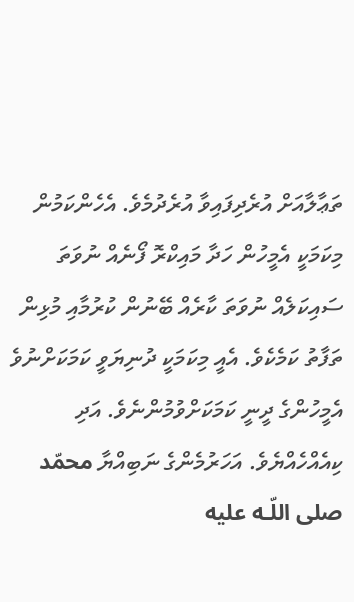ތަޢާލާއަށް އުރެދިފައިވާ އުރެދުމެވެ. އެހެންކަމުން މިކަމަކީ އެމީހުން ހަދާ މައިކްރޮ ފޯނެއް ނުވަތަ ސައިކަލެއް ނުވަތަ ކާރެއް ބޭނުން ކުރުމާއި މުޅިން ތަފާތު ކަމެކެވެ. އެއީ މިކަމަކީ ދުނިޔަވީ ކަމަކަށްނުވެ އެމީހުންގެ ދީނީ ކަމަކަށްވުމުންނެވެ. އަދި ކިއެއްހެއްޔެވެ. އަހަރުމެންގެ ނަބިއްޔާ محمّد صلى اللّـه عليه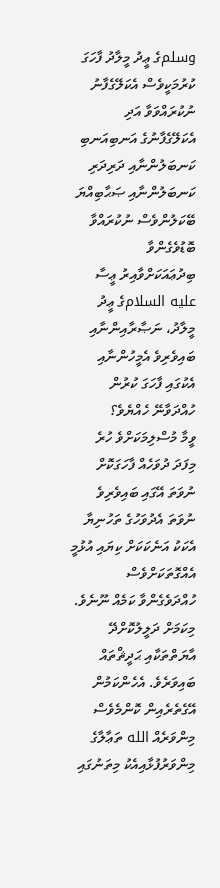وسلمގެ ޢީދު މީލާދު ފާހަގަ ކުރުމަކީވެސް އެކަލޭގެފާނު ނުކުރައްވަވާ އަދި އެކަލޭގެފާނުގެ އަނބިއަނބި ކަނބަލުންނާއި ދަރިދަރި ކަނބަލުންނާއި ޞަޙާބިއްޔަ ބޭކަލުންވެސް ނުކުރައްވާ ބޮޑުވެގެންވާ ބިދުޢައަކަށްވާއިރު ޢީސާ عليه السلامގެ ޢީދު މީލާދު، ނަޞާރާއިންނާއި ބައިވެރިވެ އެމީހުންނާއި އެކުގައި ފާހަގަ ކުރުން ހުއްދަވާނޭ ހެއްޔެވެ؟
ވީމާ މުސްލިމަކަށްވެ ހުރެ މިފަދަ ދުވަހެއް ފާހަގަކޮށް ނުވަތަ އޭގައި ބައިވެރިވެ ނުވަތަ އެދުވަހުގެ ތަހުނިޔާ އެކަކު އަނެކަކަށް ކިޔައި އުޅުމީ އެއްގޮތަކަށްވެސް ހުއްދަވެގެންވާ ކަމެއް ނޫނެވެ. މިކަމަށް ދަލީލުކޮށްދޭ އާޔަތްތަކާއި ޙަދީޘްތައް ބައިވަރެވެ. އެހެންކަމުން އޭގެތެރެއިން ކޮންމެވެސް މިންވަރެއް الله ތަޢާލާގެ މިންވަރުފުޅާއިއެކު މިތަނުގައި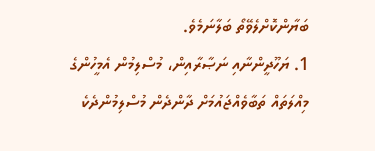ބަޔާންކޮށްލެވޭތޯ ބަލާނަމެވެ.
1. ޔަހޫދީންނާއި ނަޞާރާއިން، މުސްލިމުން އެމީހުންގެ މިއްލަތައް ތަބާވެއްޖައުމަށް ދާންދެން މުސްލިމުންދެކެ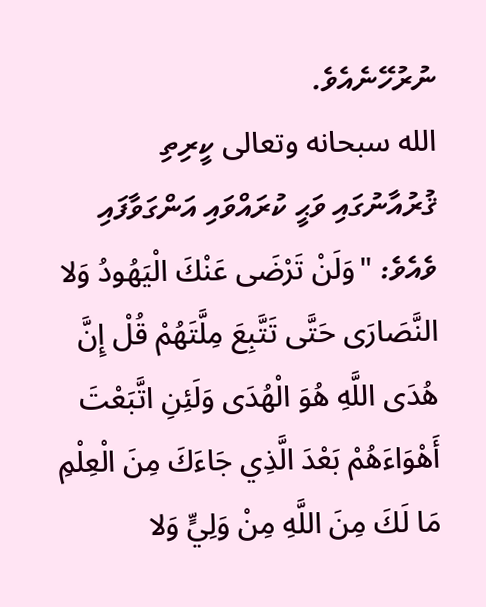ނުރުހޭނެއެވެ.
الله سبحانه وتعالى ކީރިތި ޤުރުއާނުގައި ވަޙީ ކުރައްވައި އަންގަވާފައި ވެއެވެ: "وَلَنْ تَرْضَى عَنْكَ الْيَهُودُ وَلا النَّصَارَى حَتَّى تَتَّبِعَ مِلَّتَهُمْ قُلْ إِنَّ هُدَى اللَّهِ هُوَ الْهُدَى وَلَئِنِ اتَّبَعْتَ أَهْوَاءَهُمْ بَعْدَ الَّذِي جَاءَكَ مِنَ الْعِلْمِ مَا لَكَ مِنَ اللَّهِ مِنْ وَلِيٍّ وَلا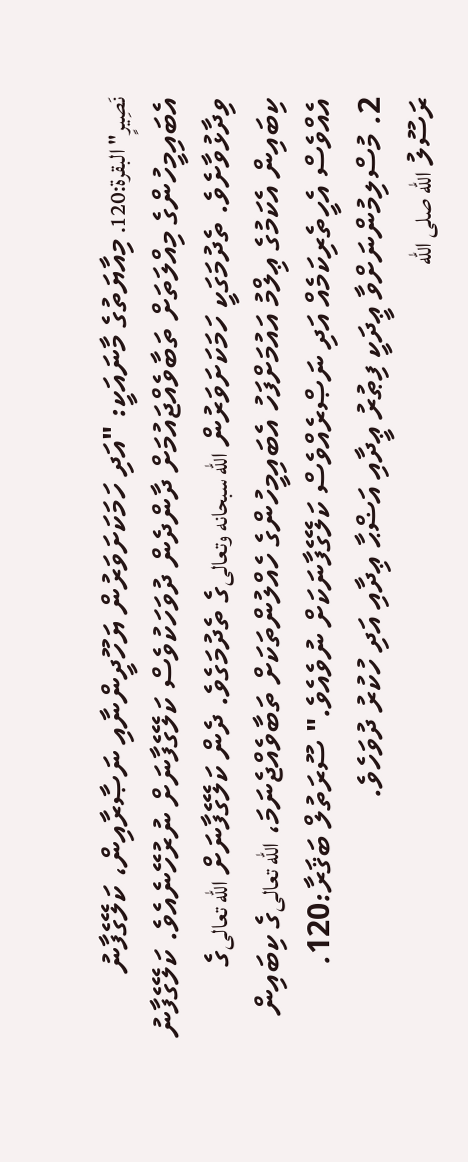نَصِيرٍ" البقرة:120. މިއާޔަތުގެ މާނައަކީ: "އަދި ހަމަކަށަވަރުން ޔަހޫދީންނާއި ނަޞާރާއިން، ކަލޭގެފާނު އެބައިމީހުންގެ މިއްލަތަށް ތަބާވެއްޖައުމަށް ދާންދެން ދުވަހަކުވެސް ކަލޭގެފާނަށް ނުރުހޭނެއެވެ. ކަލޭގެފާނު ވިދާޅުވާށެވެ. ތެދުމަގަކީ ހަމަކަށަވަރުން الله سبحانه وتعالىގެ ތެދުމަގެވެ. ދެން ކަލޭގެފާނަށް الله تعالىގެ ކިބައިން އެކަމުގެ ޢިލްމު އައުމަށްފަހު އެބައިމީހުންގެ ހެއްލުންތަކަށް ތަބާވެއްޖެނަމަ، الله تعالىގެ ކިބައިން އެއްވެސް އެހީތެރިކަމެއް އަދި ނަޞްރެއްވެސް ކަލޭގެފާނަކަށް ނުވެއެވެ." ސޫރަތުލް ބަޤަރާ:120.
2. މުސްލިމުންނަށްވާ ޢީދަކީ ފިޠުރު ޢީދާއި އަޟްޙާ ޢިދާއި އަދި ހުކުރު ދުވަހެވެ.
ރަސޫލު الله صلى الله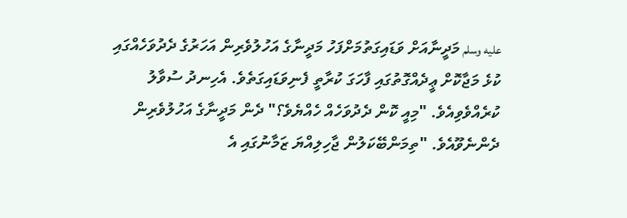عليه وسلم މަދީނާއަށް ވަޑައިގަތުމަށްފަހު މަދީނާގެ އަހުލުވެރިން އަހަރުގެ ދެދުވަހެއްގައި ކުޅެ މަޖާކޮށް ޢީދެއްގޮތުގައި ފާހަގަ ކުރާތީ ފެނިވަޑައިގަތެވެ. އެހިނދު ސުވާލު ކުރެއްވެވިއެވެ. "މިއީ ކޮން ދެދުވަހެއް ހެއްޔެވެ؟" ދެން މަދީނާގެ އަހުލުވެރިން ދެންނެވޫއެވެ. "ތިމަންބޭކަލުން ޖާހިލިއްޔަ ޒަމާނުގައި އެ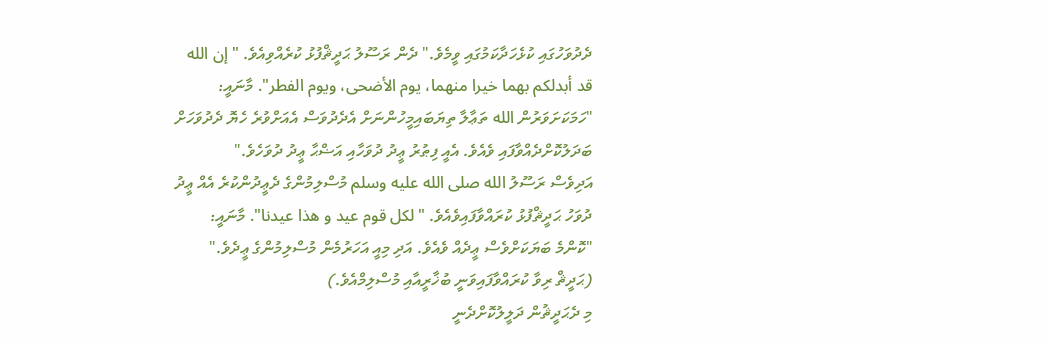ދެދުވަހުގައި ކުޅެހަދާކަމުގައި ވީމެވެ." ދެން ރަސޫލު ޙަދީޘްފުޅު ކުރެއްވިއެވެ. "إن الله قد أبدلكم بهما خيرا منهما، يوم الأضحى، ويوم الفطر". މާނައީ: "ހަމަކަށަވަރުން الله ތަޢާލާ ތިޔަބައިމީހުންނަށް އެދެދުވަސް އެއަށްވުރެ ހެޔޮ ދެދުވަހަށް ބަދަލުކޮށްދެއްވާފައި ވެއެވެ. އެއީ ފިޠުރު ޢީދު ދުވަހާއި އަޟްޙާ ޢީދު ދުވަހެވެ."
އަދިވެސް ރަސޫލު الله صلى الله عليه وسلم މުސްލިމުންގެ ދެޢީދުންކުރެ އެއް ޢީދު ދުވަހު ޙަދީޘްފުޅު ކުރައްވާފައިވެއެވެ. "لكل قوم عيد و هذا عيدنا". މާނައީ: "ކޮންމެ ބަޔަކަށްވެސް ޢީދެއް ވެއެވެ. އަދި މިއީ އަހަރުމެން މުސްލިމުންގެ ޢީދެވެ." (ޙަދީޘް ރިވާ ކުރައްވާފައިވަނީ ބުޚާރީއާއި މުސްލިމްއެވެ.)
މި ދެޙަދީޘުން ދަލީލުކޮށްދެނީ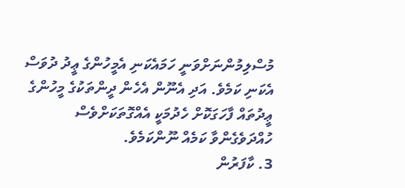މުސްލިމުންނަށްވަނީ ހަމައެކަނި އެމީހުންގެ ޢީދު ދުވަސް އެކަނި ކަމެވެ. އަދި އެނޫން އެހެން ދީންތަކުގެ މީހުންގެ ޢީދުތައް ފާހަގަކޮށް ހެދުމަކީ އެއްގޮތަކަށްވެސް ހުއްދަވެގެންވާ ކަމެއް ނޫންކަމެވެ.
3. ކާފަރުން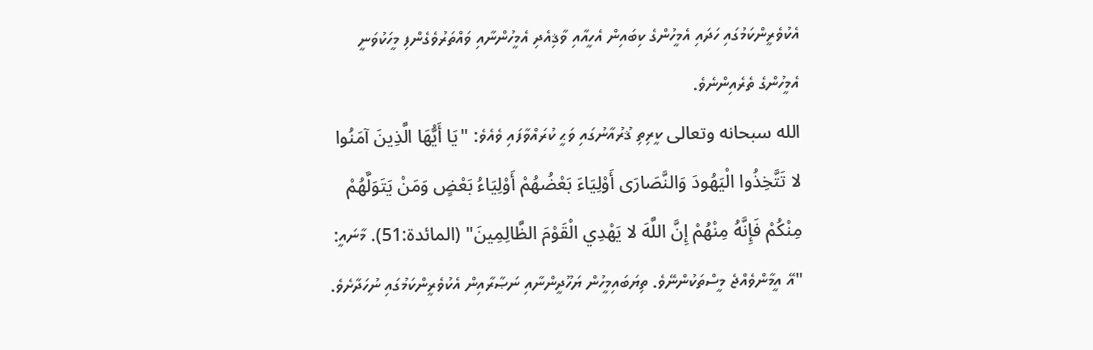އެކުވެރީންކަމުގައި ހަދައި އެމީހުންގެ ކިބައިން އެހީއާއި ވާޤިއެދި އެމީހުންނާއި ވައްތަރުވެގެންފި މީހަކުވަނީ އެމީހުންގެ ތެރެއިންނެވެ.
الله سبحانه وتعالى ކީރިތި ޤުރުއާނުގައި ވަޙީ ކުރައްވާފައި ވެއެވެ: "يَا أَيُّهَا الَّذِينَ آمَنُوا لا تَتَّخِذُوا الْيَهُودَ وَالنَّصَارَى أَوْلِيَاءَ بَعْضُهُمْ أَوْلِيَاءُ بَعْضٍ وَمَنْ يَتَوَلَّهُمْ مِنْكُمْ فَإِنَّهُ مِنْهُمْ إِنَّ اللَّهَ لا يَهْدِي الْقَوْمَ الظَّالِمِينَ" (المائدة:51). މާނައީ: "އޭ އީމާންވެއްޖެ މީސްތަކުންނޭވެ. ތިޔަބައިމީހުން ޔަހޫދީންނާއި ނަޞާރާއިން އެކުވެރީންކަމުގައި ނުހަދާށެވެ.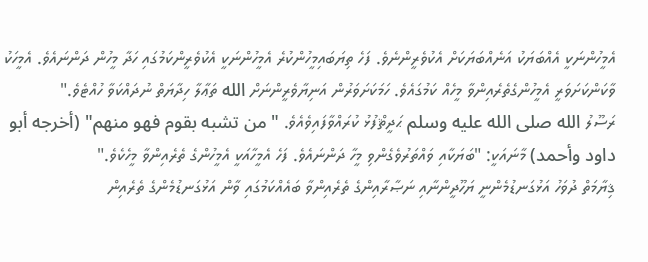އެމީހުންނަކީ އެއްބަޔަކު އަނެއްބަޔަކަށް އެކުވެރީންނެވެ. ފަހެ ތިޔަބައިމީހުންކުރެ އެމީހުންނަކީ އެކުވެރީންކަމުގައި ހަދާ މީހުން ދަންނައެވެ. އެމީހަކު ވާކަންކަށަވަރީ އެމީހުންގެތެރެއިންވާ މީހެއް ކަމުގައެވެ. ހަމަކަށަވަރުން އަނިޔާވެރީންނަށް الله ތަޢާލާ ހިދާޔަތް ނުދައްކަވާ ހުއްޓެވެ."
ރަސޫލު الله صلى الله عليه وسلم ޙަދީޘްފުޅު ކުރައްވާފައިވެއެވެ. "من تشبه بقوم فهو منهم" (أخرجه أبو داود وأحمد) މާނައަކީ: "ބަޔަކާއި ވައްތަރުވެގެންވި މީހާ ދަންނައެވެ. ފަހެ އެމީހާއަކީ އެމީހުންގެ ތެރެއިންވާ މީހެކެވެ."
ޤިޔާމަތް ދުވަހު އަޅުގަނޑުމެންނީ ޔަހޫދީންނާއި ނަޞާރާއިންގެ ތެރެއިންވާ ބައެއްކަމުގައި ވާން އަޅުގަނޑުމެންގެ ތެރެއިން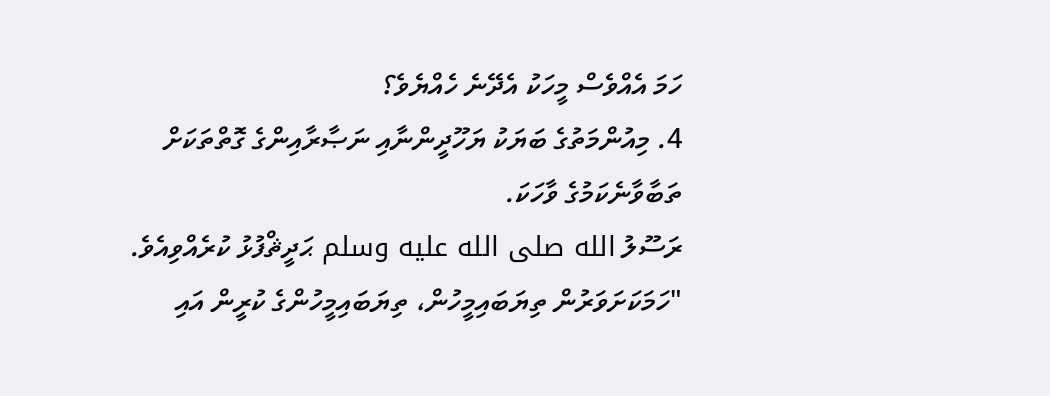ހަމަ އެއްވެސް މީހަކު އެދޭނެ ހެއްޔެވެ؟
4. މިއުންމަތުގެ ބަޔަކު ޔަހޫދީންނާއި ނަޞާރާއިންގެ ގޮތްތަކަށް ތަބާވާނެކަމުގެ ވާހަކަ.
ރަސޫލު الله صلى الله عليه وسلم ޙަދީޘްފުޅު ކުރެއްވިއެވެ. "ހަމަކަށަވަރުން ތިޔަބައިމީހުން، ތިޔަބައިމީހުންގެ ކުރީން އައި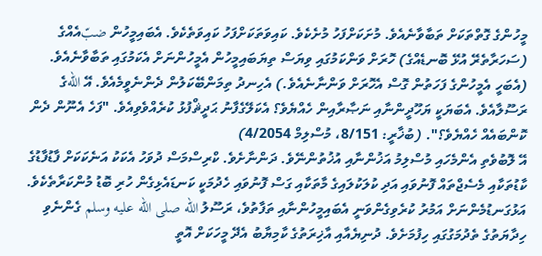މީހުންގެ ގޮތްތަކަށް ތަބާވާނެއެވެ. މުށަކަށްފަހު މުށެކެވެ. ކައިވަތަކަށްފަހު ކައިވަތެކެވެ. އެބައިމީހުން ضبّއެއްގެ (ސަހަރާތެރޭ އުޅޭ ބޮނޑެއްގެ) ހޮރަށް ވަންކަމުގައި ވިޔަސް ތިޔަބައިމީހުން އެމީހުންނަށް އެކަމުގައި ތަބާވާނެއެވެ. (އެބަހީ އެމީހުންގެ ފަހަތުން ގޮސް އެހޮރަށް ވަންނާނެއެވެ.) އެހިނދު ތިމަންބޭކަލުން ދެންނެވީމެއެވެ. އޭ اللهގެ ރަސޫލާއެވެ. އެބަޔަކީ ޔަހޫދީންނާއި ނަޞާރާއިން ހެއްޔެވެ؟ އެކަލޭގެފާނު ޙަދީޘްފުޅު ކުރެއްވެވިއެވެ. "ފަހެ އެނޫން ދެން ކޮންބައެއް ހެއްޔެވެ؟". (ބުޚާރީ: 8/151، މުސްލިމް 4/2054)
އޭ ލޮބުވެތި އެންމެހައި މުސްލިމު އަޚުންނާއި އުޚުތުންނޭވެ. ދަންނާށެވެ. ކްރިސްމަސް ދުވަހު އެކަކު އަނެކަކަށް ފާޑުފާޑުގެ ކާޑުތަކާއި މެސެޖްތައް ފޮނުވައި އަދި ކުލަކުލައިގެ މާތަކާއި ގަސް ފޮނުވައި ހެދުމަކީ ކަނޑައެޅިގެން ހުރި ބޮޑު މުންކަރާތެކެވެ. އަޅުގަނޑުމެންނަށް އަމުރު ކުރެވިގެންވަނީ އެބައިމީހުންނާއި ތަފާތުވެ، ރަސޫލު الله صلى الله عليه وسلم ގެންނެވި ހިދާޔަތުގެ ތެދުމަގުގައި ހިފުމަށެވެ. ދުނިޔެއާއި އާޚިރަތުގެ ކާމިޔާބު އެދޭ މީހަކަށް އޮތީ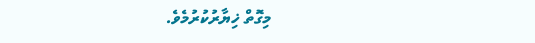މިގޮތް ޚިޔާރުކުރުމެވެ.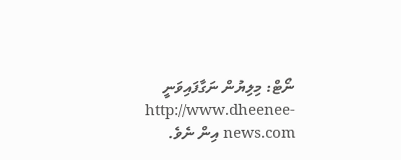ނޯޓް: މިލިޔުން ނަގާފައިވަނީ http://www.dheenee-news.com އިން ނެވެ.